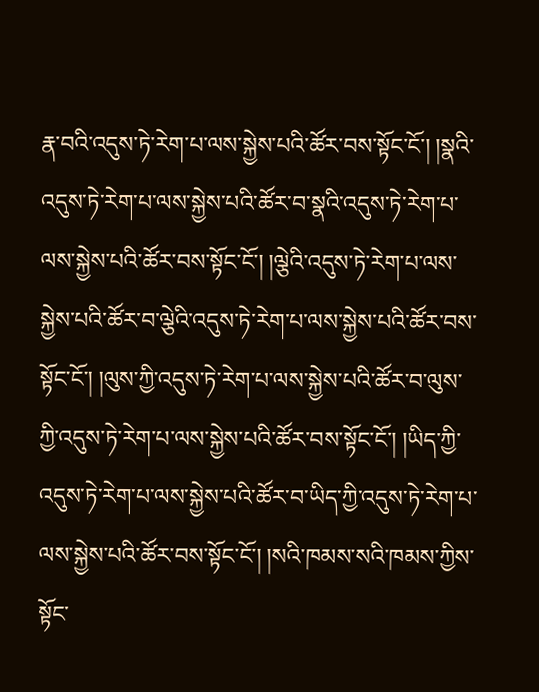རྣ་བའི་འདུས་ཏེ་རེག་པ་ལས་སྐྱེས་པའི་ཚོར་བས་སྟོང་ངོ་། །སྣའི་འདུས་ཏེ་རེག་པ་ལས་སྐྱེས་པའི་ཚོར་བ་སྣའི་འདུས་ཏེ་རེག་པ་ལས་སྐྱེས་པའི་ཚོར་བས་སྟོང་ངོ་། །ལྕེའི་འདུས་ཏེ་རེག་པ་ལས་སྐྱེས་པའི་ཚོར་བ་ལྕེའི་འདུས་ཏེ་རེག་པ་ལས་སྐྱེས་པའི་ཚོར་བས་སྟོང་ངོ་། །ལུས་ཀྱི་འདུས་ཏེ་རེག་པ་ལས་སྐྱེས་པའི་ཚོར་བ་ལུས་ཀྱི་འདུས་ཏེ་རེག་པ་ལས་སྐྱེས་པའི་ཚོར་བས་སྟོང་ངོ་། །ཡིད་ཀྱི་འདུས་ཏེ་རེག་པ་ལས་སྐྱེས་པའི་ཚོར་བ་ཡིད་ཀྱི་འདུས་ཏེ་རེག་པ་ལས་སྐྱེས་པའི་ཚོར་བས་སྟོང་ངོ་། །སའི་ཁམས་སའི་ཁམས་ཀྱིས་སྟོང་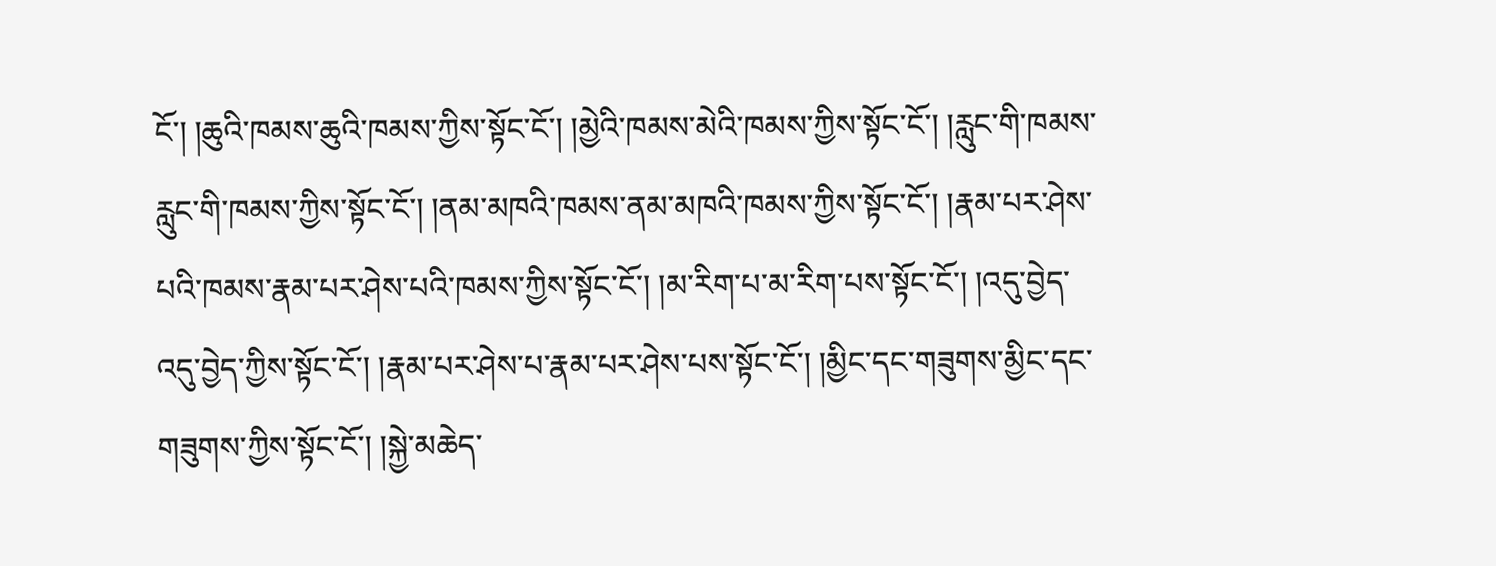ངོ་། །ཆུའི་ཁམས་ཆུའི་ཁམས་ཀྱིས་སྟོང་ངོ་། །མྱེའི་ཁམས་མེའི་ཁམས་ཀྱིས་སྟོང་ངོ་། །རླུང་གི་ཁམས་རླུང་གི་ཁམས་ཀྱིས་སྟོང་ངོ་། །ནམ་མཁའི་ཁམས་ནམ་མཁའི་ཁམས་ཀྱིས་སྟོང་ངོ་། །རྣམ་པར་ཤེས་པའི་ཁམས་རྣམ་པར་ཤེས་པའི་ཁམས་ཀྱིས་སྟོང་ངོ་། །མ་རིག་པ་མ་རིག་པས་སྟོང་ངོ་། །འདུ་བྱེད་འདུ་བྱེད་ཀྱིས་སྟོང་ངོ་། །རྣམ་པར་ཤེས་པ་རྣམ་པར་ཤེས་པས་སྟོང་ངོ་། །མྱིང་དང་གཟུགས་མྱིང་དང་གཟུགས་ཀྱིས་སྟོང་ངོ་། །སྐྱེ་མཆེད་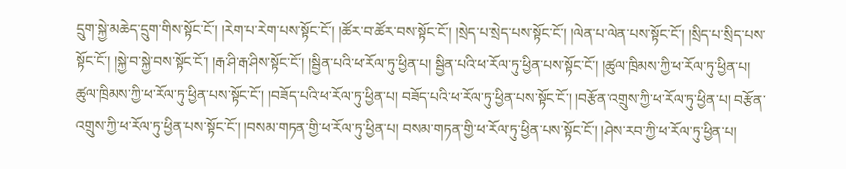དྲུག་སྐྱེ་མཆེད་དྲུག་གིས་སྟོང་ངོ་། །རེག་པ་རེག་པས་སྟོང་ངོ་། །ཚོར་བ་ཚོར་བས་སྟོང་ངོ་། །སྲེད་པ་སྲེད་པས་སྟོང་ངོ་། །ལེན་པ་ལེན་པས་སྟོང་ངོ་། །སྲིད་པ་སྲིད་པས་སྟོང་ངོ་། །སྐྱེ་བ་སྐྱེ་བས་སྟོང་ངོ་། །རྒ་ཤི་རྒ་ཤིས་སྟོང་ངོ་། །སྦྱིན་པའི་ཕ་རོལ་ཏུ་ཕྱིན་པ། སྦྱིན་པའི་ཕ་རོལ་ཏུ་ཕྱིན་པས་སྟོང་ངོ་། །ཚུལ་ཁྲིམས་ཀྱི་ཕ་རོལ་ཏུ་ཕྱིན་པ། ཚུལ་ཁྲིམས་ཀྱི་ཕ་རོལ་ཏུ་ཕྱིན་པས་སྟོང་ངོ་། །བཟོད་པའི་ཕ་རོལ་ཏུ་ཕྱིན་པ། བཟོད་པའི་ཕ་རོལ་ཏུ་ཕྱིན་པས་སྟོང་ངོ་། །བརྩོན་འགྲུས་ཀྱི་ཕ་རོལ་ཏུ་ཕྱིན་པ། བརྩོན་འགྲུས་ཀྱི་ཕ་རོལ་ཏུ་ཕྱིན་པས་སྟོང་ངོ་། །བསམ་གཏན་གྱི་ཕ་རོལ་ཏུ་ཕྱིན་པ། བསམ་གཏན་གྱི་ཕ་རོལ་ཏུ་ཕྱིན་པས་སྟོང་ངོ་། །ཤེས་རབ་ཀྱི་ཕ་རོལ་ཏུ་ཕྱིན་པ།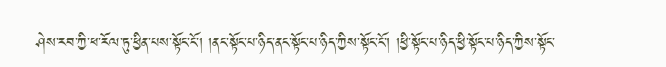ཤེས་རབ་ཀྱི་ཕ་རོལ་ཏུ་ཕྱིན་པས་སྟོང་ངོ་། །ནང་སྟོང་པ་ཉིད་ནང་སྟོང་པ་ཉིད་ཀྱིས་སྟོང་ངོ་། །ཕྱི་སྟོང་པ་ཉིད་ཕྱི་སྟོང་པ་ཉིད་ཀྱིས་སྟོང་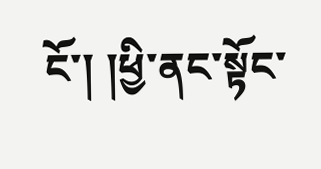ངོ་། །ཕྱི་ནང་སྟོང་